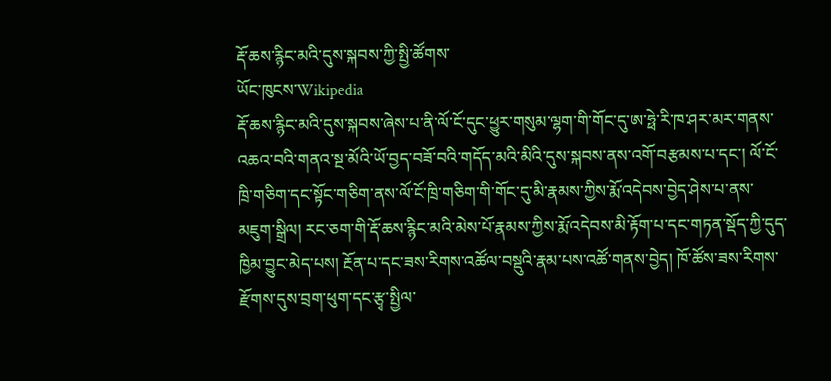རྡོ་ཆས་རྙིང་མའི་དུས་སྐབས་ཀྱི་སྤྱི་ཚོགས་
ཡོང་ཁུངས་Wikipedia
རྡོ་ཆས་རྙིང་མའི་དུས་སྐབས་ཞེས་པ་ནི་ལོ་ངོ་དུང་ཕྱུར་གསུམ་ལྷག་གི་གོང་དུ་ཨ་ཧྥེ་རི་ཁ་ཤར་མར་གནས་འཆའ་བའི་གནའ་སྔ་མོའི་ཡོ་བྱད་བཟོ་བའི་གདོད་མའི་མིའི་དུས་སྐབས་ནས་འགོ་བརྩམས་པ་དང་། ལོ་ངོ་ཁྲི་གཅིག་དང་སྟོང་གཅིག་ནས་ལོ་ངོ་ཁྲི་གཅིག་གི་གོང་དུ་མི་རྣམས་ཀྱིས་རྨོ་འདེབས་བྱེད་ཤེས་པ་ནས་མཇུག་སྒྲིལ། རང་ཅག་གི་རྡོ་ཆས་རྙིང་མའི་མེས་པོ་རྣམས་ཀྱིས་རྨོ་འདེབས་མི་རྟོག་པ་དང་གཏན་སྡོད་ཀྱི་དུད་ཁྱིམ་བྱུང་མེད་པས། རྔོན་པ་དང་ཟས་རིགས་འཚོལ་བསྡུའི་རྣམ་པས་འཚོ་གནས་བྱེད། ཁོ་ཚོས་ཟས་རིགས་རྫོགས་དུས་བྲག་ཕུག་དང་རྩྭ་སྤྱིལ་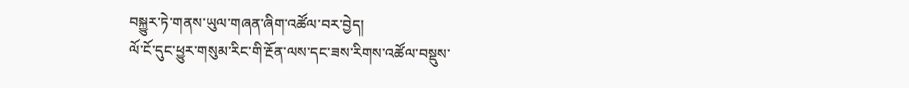བསྐྱུར་ཏེ་གནས་ཡུལ་གཞན་ཞིག་འཚོལ་བར་བྱེད།
ལོ་ངོ་དུང་ཕྱུར་གསུམ་རིང་གི་རྔོན་ལས་དང་ཟས་རིགས་འཚོལ་བསྡུས་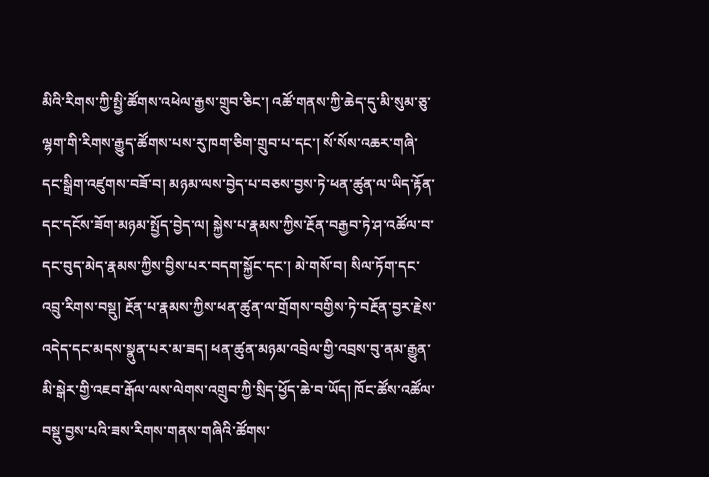མིའི་རིགས་ཀྱི་སྤྱི་ཚོགས་འཕེལ་རྒྱས་གྲུབ་ཅིང་། འཚོ་གནས་ཀྱི་ཆེད་དུ་མི་སུམ་ཅུ་ལྷག་གི་རིགས་རྒྱུད་ཚོགས་པས་རུ་ཁག་ཅིག་གྲུབ་པ་དང་། སོ་སོས་འཆར་གཞི་དང་སྒྲིག་འཛུགས་བཟོ་བ། མཉམ་ལས་བྱེད་པ་བཅས་བྱས་ཏེ་ཕན་ཚུན་ལ་ཡིད་རྟོན་དང་དངོས་ཟོག་མཉམ་སྤྱོད་བྱེད་ལ། སྐྱེས་པ་རྣམས་ཀྱིས་རྔོན་བརྒྱབ་ཏེ་ཤ་འཚོལ་བ་དང་བུད་མེད་རྣམས་ཀྱིས་བྱིས་པར་བདག་སྐྱོང་དང་། མེ་གསོ་བ། སིལ་ཏོག་དང་འབྲུ་རིགས་བསྡུ། རྔོན་པ་རྣམས་ཀྱིས་ཕན་ཚུན་ལ་གྲོགས་བགྱིས་ཏེ་བརྔོན་བྱར་རྗེས་འདེད་དང་མདས་སྣུན་པར་མ་ཟད། ཕན་ཚུན་མཉམ་འབྲེལ་གྱི་འབྲས་བུ་ནམ་རྒྱུན་མི་སྒེར་གྱི་འཇབ་རྒོལ་ལས་ལེགས་འགྲུབ་ཀྱི་སྲིད་ཕྱོད་ཆེ་བ་ཡོད། ཁོང་ཚོས་འཚོལ་བསྡུ་བྱས་པའི་ཟས་རིགས་གནས་གཞིའི་ཚོགས་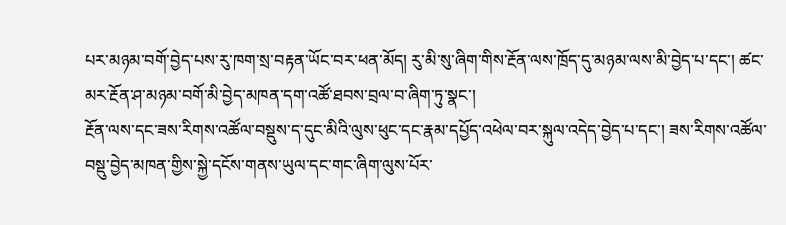པར་མཉམ་བགོ་བྱེད་པས་རུ་ཁག་སྲ་བརྟན་ཡོང་བར་ཕན་མོད། རུ་མི་སུ་ཞིག་གིས་རྔོན་ལས་ཁྲོད་དུ་མཉམ་ལས་མི་བྱེད་པ་དང་། ཚང་མར་རྔོན་ཤ་མཉམ་བགོ་མི་བྱེད་མཁན་དག་འཚོ་ཐབས་བྲལ་བ་ཞིག་ཏུ་སྣང་།
རྔོན་ལས་དང་ཟས་རིགས་འཚོལ་བསྡུས་ད་དུང་མིའི་ལུས་ཕུང་དང་རྣམ་དཔྱོད་འཕེལ་བར་སྐུལ་འདེད་བྱེད་པ་དང་། ཟས་རིགས་འཚོལ་བསྡུ་བྱེད་མཁན་གྱིས་སྐྱེ་དངོས་གནས་ཡུལ་དང་གང་ཞིག་ལུས་པོར་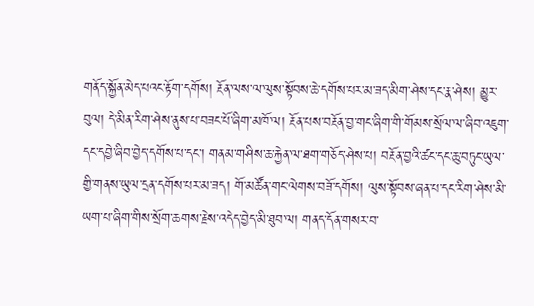གནོད་སྐྱོན་མེད་པའང་རྟོག་དགོས། རྔོན་ལས་ལ་ལུས་སྟོབས་ཆེ་དགོས་པར་མ་ཟད་མིག་ཤེས་དང་རྣ་ཤེས། མྱུར་བུལ། དེ་མིན་རིག་ཤེས་ནུས་པ་བཟང་པོ་ཞིག་མཁོ་ལ། རྔོན་པས་བརྔོན་བྱ་གང་ཞིག་གི་གོམས་སྲོལ་ལ་ཞིབ་འཇུག་དང་དབྱེ་ཞིབ་བྱེད་དགོས་པ་དང་། གནམ་གཤིས་ཆ་རྐྱེན་ལ་ཐག་གཅོད་ཤེས་པ། བརྔོན་བྱའི་ཚང་དང་ཆུ་བཏུང་ཡུལ་གྱི་གནས་ཡུལ་དྲན་དགོས་པར་མ་ཟད། གོ་མཚོན་གང་ལེགས་བཟོ་དགོས། ལུས་སྟོབས་ཞན་པ་དང་རིག་ཤེས་མི་ཡག་པ་ཞིག་གིས་སྲོག་ཆགས་རྗེས་འདེད་བྱེད་མི་ཐུབ་ལ། གནད་དོན་གསར་བ་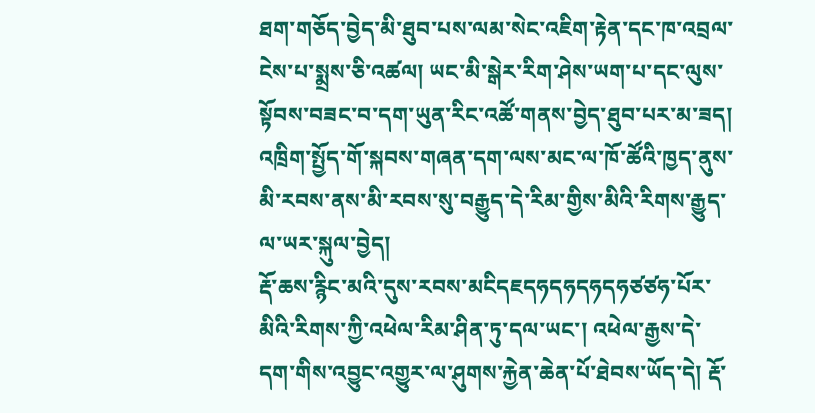ཐག་གཅོད་བྱེད་མི་ཐུབ་པས་ལམ་སེང་འཇིག་རྟེན་དང་ཁ་འབྲལ་ངེས་པ་སྨྲས་ཅི་འཚལ། ཡང་མི་སྒེར་རིག་ཤེས་ཡག་པ་དང་ལུས་སྟོབས་བཟང་བ་དག་ཡུན་རིང་འཚོ་གནས་བྱེད་ཐུབ་པར་མ་ཟད། འཁྲིག་སྤྱོད་གོ་སྐབས་གཞན་དག་ལས་མང་ལ་ཁོ་ཚོའི་ཁྱད་ནུས་མི་རབས་ནས་མི་རབས་སུ་བརྒྱུད་དེ་རིམ་གྱིས་མིའི་རིགས་རྒྱུད་ལ་ཡར་སྐུལ་བྱེད།
རྡོ་ཆས་རྙིང་མའི་དུས་རབས་མངིདཇདཧདཧདཧདཧཙཙཧ་པོར་མིའི་རིགས་ཀྱི་འཕེལ་རིམ་ཤིན་ཏུ་དལ་ཡང་། འཕེལ་རྒྱས་དེ་དག་གིས་འབྱུང་འགྱུར་ལ་ཤུགས་རྐྱེན་ཆེན་པོ་ཐེབས་ཡོད་དེ། རྡོ་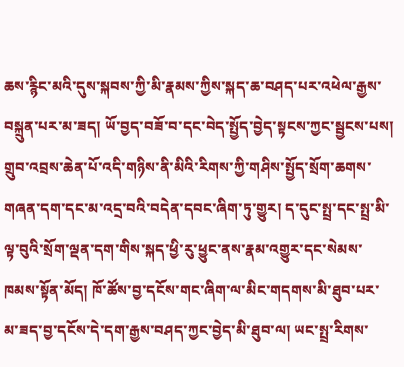ཆས་རྙིང་མའི་དུས་སྐབས་ཀྱི་མི་རྣམས་ཀྱིས་སྐད་ཆ་བཤད་པར་འཕེལ་རྒྱས་བསྐྲུན་པར་མ་ཟད། ཡོ་བྱད་བཟོ་བ་དང་བེད་སྤྱོད་བྱེད་སྟངས་ཀྱང་སྦྱངས་པས། གྲུབ་འབྲས་ཆེན་པོ་འདི་གཉིས་ནི་མིའི་རིགས་ཀྱི་གཤིས་སྤྱོད་སྲོག་ཆགས་གཞན་དག་དང་མ་འདྲ་བའི་བདེན་དབང་ཞིག་ཏུ་གྱུར། ད་དུང་སྤྲ་དང་སྤྲ་མི་ལྟ་བུའི་སྲོག་ལྡན་དག་གིས་སྐད་ཕྱི་རུ་ཕྱུང་ནས་རྣམ་འགྱུར་དང་སེམས་ཁམས་སྟོན་མོད། ཁོ་ཚོས་བྱ་དངོས་གང་ཞིག་ལ་མིང་གདགས་མི་ཐུབ་པར་མ་ཟད་བྱ་དངོས་དེ་དག་རྒྱས་བཤད་ཀྱང་བྱེད་མི་ཐུབ་ལ། ཡང་སྤྲ་རིགས་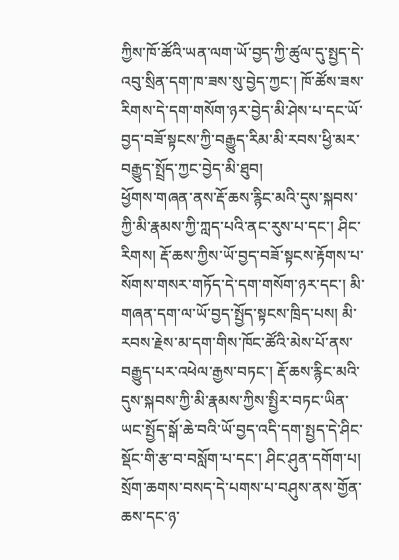ཀྱིས་ཁོ་ཚོའི་ཡན་ལག་ཡོ་བྱད་ཀྱི་ཚུལ་དུ་སྤྱད་དེ་འབུ་སྲིན་དག་ཁ་ཟས་སུ་བྱེད་ཀྱང་། ཁོ་ཚོས་ཟས་རིགས་དེ་དག་གསོག་ཉར་བྱེད་མི་ཤེས་པ་དང་ཡོ་བྱད་བཟོ་སྟངས་ཀྱི་བརྒྱུད་རིམ་མི་རབས་ཕྱི་མར་བརྒྱུད་སྤྲོད་ཀྱང་བྱེད་མི་ཐུབ།
ཕྱོགས་གཞན་ནས་རྡོ་ཆས་རྙིང་མའི་དུས་སྐབས་ཀྱི་མི་རྣམས་ཀྱི་ཀླད་པའི་ནང་རུས་པ་དང་། ཤིང་རིགས། རྡོ་ཆས་ཀྱིས་ཡོ་བྱད་བཟོ་སྟངས་རྟོགས་པ་སོགས་གསར་གཏོད་དེ་དག་གསོག་ཉར་དང་། མི་གཞན་དག་ལ་ཡོ་བྱད་སྤྱོད་སྟངས་ཁྲིད་པས། མི་རབས་རྗེས་མ་དག་གིས་ཁོང་ཚོའི་མེས་པོ་ནས་བརྒྱུད་པར་འཕེལ་རྒྱས་བཏང་། རྡོ་ཆས་རྙིང་མའི་དུས་སྐབས་ཀྱི་མི་རྣམས་ཀྱིས་སྤྱིར་བཏང་ཡིན་ཡང་སྤྱོད་སྒོ་ཆེ་བའི་ཡོ་བྱད་འདི་དག་སྤྱད་དེ་ཤིང་སྡོང་གི་རྩ་བ་བསློག་པ་དང་། ཤིང་ཤུན་དགོག་པ། སྲོག་ཆགས་བསད་དེ་པགས་པ་བཤུས་ནས་གྱོན་ཆས་དང་ཉ་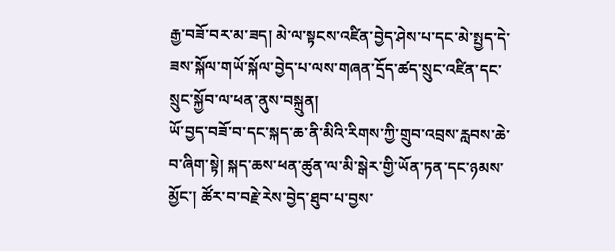རྒྱ་བཟོ་བར་མ་ཟད། མེ་ལ་སྟངས་འཛིན་བྱེད་ཤེས་པ་དང་མེ་སྤྱད་དེ་ཟས་སྐོལ་གཡོ་སྐོལ་བྱེད་པ་ལས་གཞན་དྲོད་ཚད་སྲུང་འཛིན་དང་སྲུང་སྐྱོབ་ལ་ཕན་ནུས་བསྐྲུན།
ཡོ་བྱད་བཟོ་བ་དང་སྐད་ཆ་ནི་མིའི་རིགས་ཀྱི་གྲུབ་འབྲས་རླབས་ཆེ་བ་ཞིག་སྟེ། སྐད་ཆས་ཕན་ཚུན་ལ་མི་སྒེར་གྱི་ཡོན་ཏན་དང་ཉམས་མྱོང་། ཚོར་བ་བརྗེ་རེས་བྱེད་ཐུབ་པ་བྱས་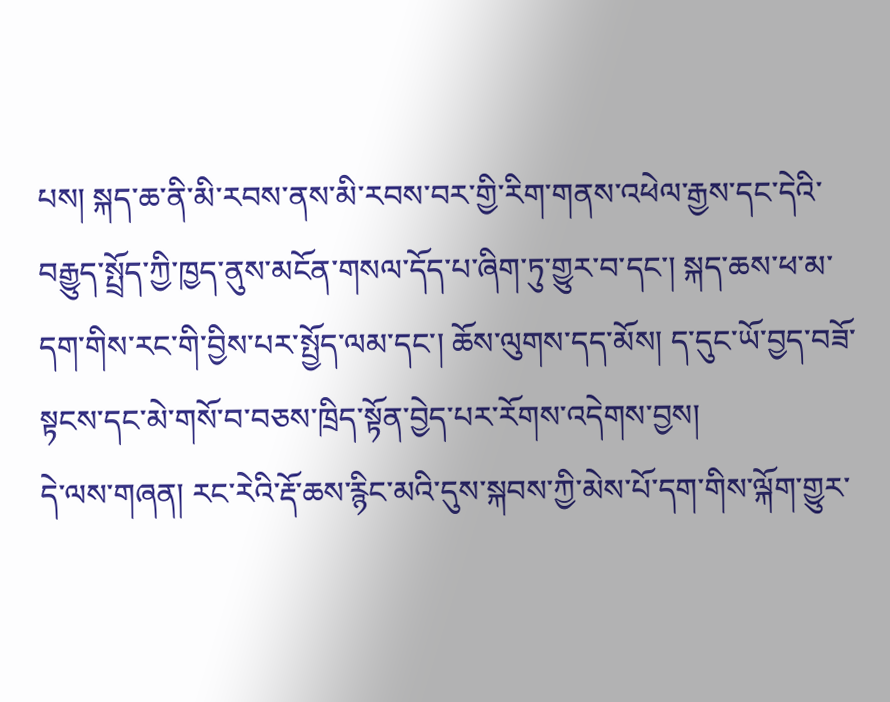པས། སྐད་ཆ་ནི་མི་རབས་ནས་མི་རབས་བར་གྱི་རིག་གནས་འཕེལ་རྒྱས་དང་དེའི་བརྒྱུད་སྤྲོད་ཀྱི་ཁྱད་ནུས་མངོན་གསལ་དོད་པ་ཞིག་ཏུ་གྱུར་བ་དང་། སྐད་ཆས་ཕ་མ་དག་གིས་རང་གི་བྱིས་པར་སྤྱོད་ལམ་དང་། ཆོས་ལུགས་དད་མོས། ད་དུང་ཡོ་བྱད་བཟོ་སྟངས་དང་མེ་གསོ་བ་བཅས་ཁྲིད་སྟོན་བྱེད་པར་རོགས་འདེགས་བྱས།
དེ་ལས་གཞན། རང་རེའི་རྡོ་ཆས་རྙིང་མའི་དུས་སྐབས་ཀྱི་མེས་པོ་དག་གིས་ལྐོག་གྱུར་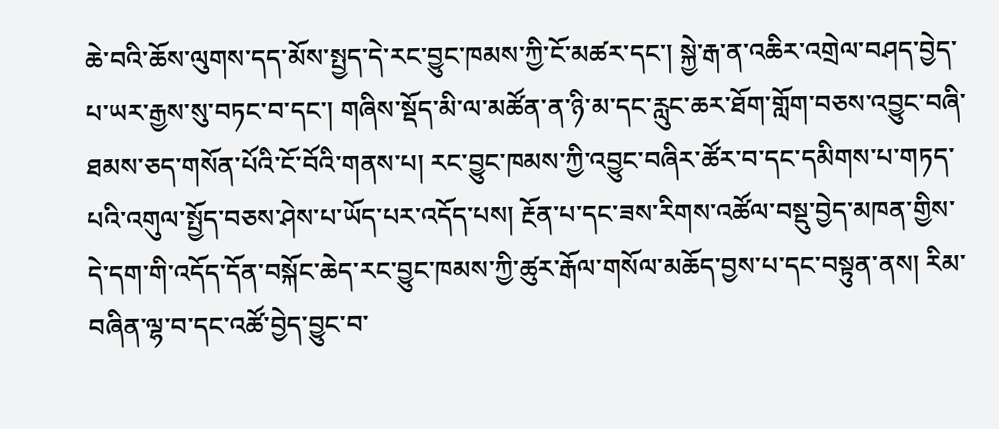ཆེ་བའི་ཆོས་ལུགས་དད་མོས་སྤྱད་དེ་རང་བྱུང་ཁམས་ཀྱི་ངོ་མཚར་དང་། སྐྱེ་རྒ་ན་འཆིར་འགྲེལ་བཤད་བྱེད་པ་ཡར་རྒྱས་སུ་བཏང་བ་དང་། གཞིས་སྡོད་མི་ལ་མཚོན་ན་ཉི་མ་དང་རླུང་ཆར་ཐོག་གློག་བཅས་འབྱུང་བཞི་ཐམས་ཅད་གསོན་པོའི་ངོ་བོའི་གནས་པ། རང་བྱུང་ཁམས་ཀྱི་འབྱུང་བཞིར་ཚོར་བ་དང་དམིགས་པ་གཏད་པའི་འགུལ་སྤྱོད་བཅས་ཤེས་པ་ཡོད་པར་འདོད་པས། རྔོན་པ་དང་ཟས་རིགས་འཚོལ་བསྡུ་བྱེད་མཁན་གྱིས་དེ་དག་གི་འདོད་དོན་བསྐོང་ཆེད་རང་བྱུང་ཁམས་ཀྱི་ཚུར་རྒོལ་གསོལ་མཆོད་བྱས་པ་དང་བསྟུན་ནས། རིམ་བཞིན་ལྷ་བ་དང་འཚོ་བྱེད་བྱུང་བ་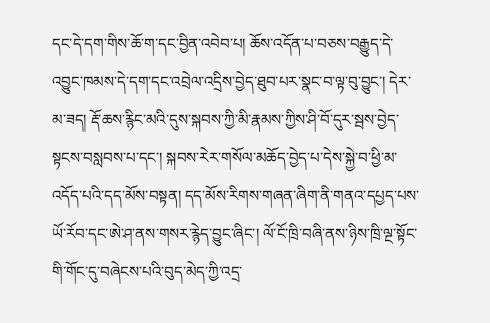དང་དེ་དག་གིས་ཆོ་ག་དང་བྱིན་འབེབ་པ། ཆོས་འདོན་པ་བཅས་བརྒྱུད་དེ་འབྱུང་ཁམས་དེ་དག་དང་འབྲེལ་འདྲིས་བྱེད་ཐུབ་པར་སྣང་བ་ལྟ་བུ་བྱུང་། དེར་མ་ཟད། རྡོ་ཆས་རྙིང་མའི་དུས་སྐབས་ཀྱི་མི་རྣམས་ཀྱིས་ཤི་བོ་དུར་སྦས་བྱེད་སྟངས་བསླབས་པ་དང་། སྐབས་རེར་གསོལ་མཆོད་བྱེད་པ་དེས་སྐྱེ་བ་ཕྱི་མ་འདོད་པའི་དད་མོས་བསྟན། དད་མོས་རིགས་གཞན་ཞིག་ནི་གནའ་དཔྱད་པས་ཡོ་རོབ་དང་ཨེ་ཤ་ནས་གསར་རྙེད་བྱུང་ཞིང་། ལོ་ངོ་ཁྲི་བཞི་ནས་ཉིས་ཁྲི་ལྔ་སྟོང་གི་གོང་དུ་བཞེངས་པའི་བུད་མེད་ཀྱི་འདྲ་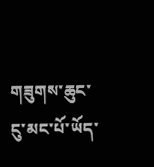གཟུགས་ཆུང་ངུ་མང་པོ་ཡོད་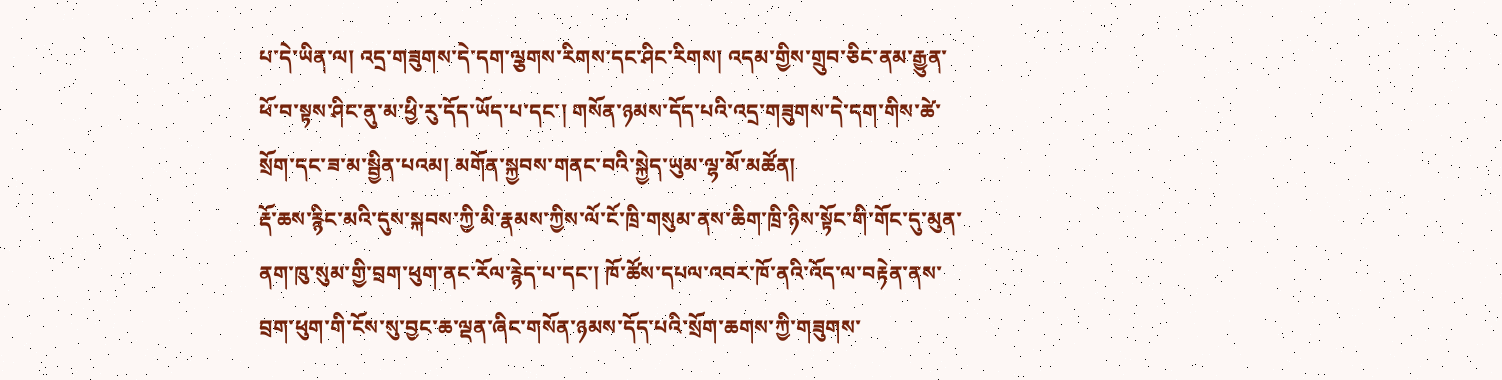པ་དེ་ཡིན་ལ། འདྲ་གཟུགས་དེ་དག་ལྕགས་རིགས་དང་ཤིང་རིགས། འདམ་གྱིས་གྲུབ་ཅིང་ནམ་རྒྱུན་ཕོ་བ་སྟས་ཤིང་ནུ་མ་ཕྱི་རུ་དོད་ཡོད་པ་དང་། གསོན་ཉམས་དོད་པའི་འདྲ་གཟུགས་དེ་དག་གིས་ཚེ་སྲོག་དང་ཟ་མ་སྦྱིན་པའམ། མགོན་སྐྱབས་གནང་བའི་སྐྱེད་ཡུམ་ལྷ་མོ་མཚོན།
རྡོ་ཆས་རྙིང་མའི་དུས་སྐབས་ཀྱི་མི་རྣམས་ཀྱིས་ལོ་ངོ་ཁྲི་གསུམ་ནས་ཆིག་ཁྲི་ཉིས་སྟོང་གི་གོང་དུ་མུན་ནག་ཁུ་སུམ་གྱི་བྲག་ཕུག་ནང་རོལ་རྙེད་པ་དང་། ཁོ་ཚོས་དཔལ་འབར་ཁོ་ནའི་འོད་ལ་བརྟེན་ནས་བྲག་ཕུག་གི་ངོས་སུ་བྱང་ཆ་ལྡན་ཞིང་གསོན་ཉམས་དོད་པའི་སྲོག་ཆགས་ཀྱི་གཟུགས་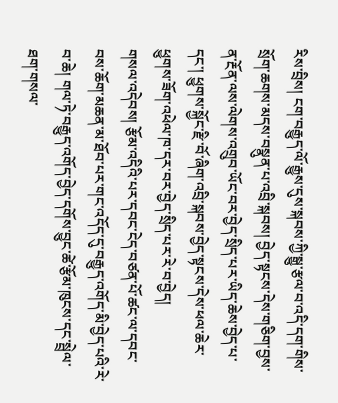རིས་བྲིས། ངག་བརྒྱུད་ལོ་རྒྱུས་དུས་སྐབས་ཀྱི་སྒྱུ་རྩལ་བ་འདི་དག་གིས་སྲོག་ཆགས་མདས་བསྣུན་པ་འབྲི་སྐབས། བྱེད་སྟངས་དེས་གཅིག་བྱས་ན་རྔོན་ལས་ལེགས་འགྲུབ་ཡོང་བར་བྱེད་སྲིད་པར་ཡིད་ཆེས་བྱེད་པ་དང་། ཕྱུགས་སྐྱོང་རྫི་བོ་ཞིག་འབྲི་སྐབས་བྱེད་སྟངས་དེས་ཕལ་ཆེར་ཕྱུགས་ཟོག་འཕེལ་ཁ་དར་བར་བྱེད་སྲིད་པར་རེ་བ་བྱེད།
གསལ་འདེབས། རྩོམ་འདིའི་པར་དབང་ངེད་བཙན་པོ་ཚང་ལ་དབང་བས་ཆོག་མཆན་མ་ཐོབ་པར་གང་འདོད་དུ་བརྒྱུད་འགོད་མི་བྱེད་པའི་རེ་བ་ཆེ། གལ་ཏེ་བརྒྱུད་འགོད་བྱེད་དགོས་བྱུང་ཚེ་རྩོམ་ཁུངས་དང་སྦྲེལ་ཐག་གསལ་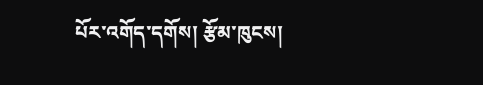པོར་འགོད་དགོས། རྩོམ་ཁུངས།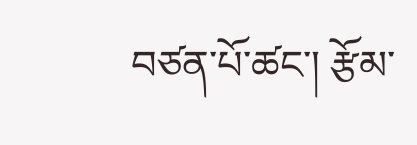བཙན་པོ་ཚང་། རྩོམ་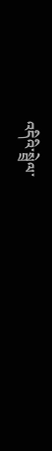འདིའི་སྦྲེལ་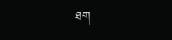ཐག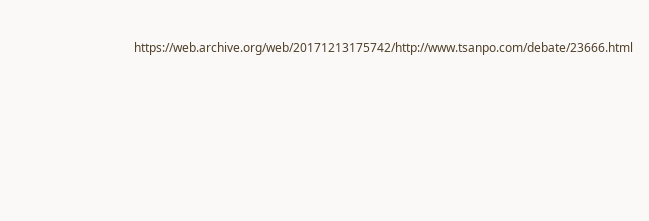https://web.archive.org/web/20171213175742/http://www.tsanpo.com/debate/23666.html